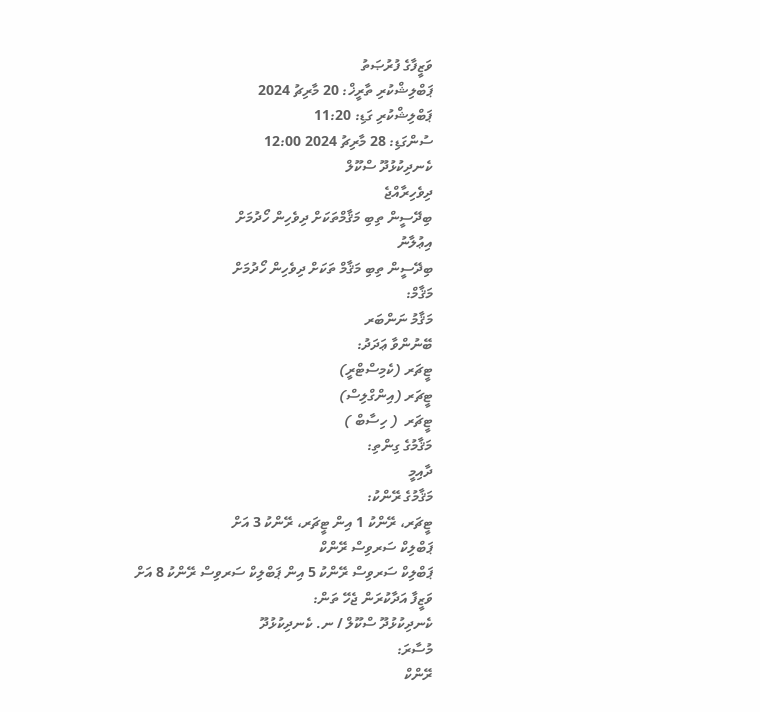ވަޒީފާގެ ފުރުޞަތު
ޕަބްލިޝްކުރި ތާރީޚް: 20 މާރިޗު 2024
ޕަބްލިޝްކުރި ގަޑި: 11:20
ސުންގަޑި: 28 މާރިޗު 2024 12:00
ކެނދިކުޅުދޫ ސްކޫލް
ދިވެހިރާއްޖެ
ބިދޭސީން ތިބި މަޤާމްތަކަށް ދިވެހިން ހޯދުމަށް
އިޢުލާނު
ބިދޭސީން ތިބި މަޤާމް ތަކަށް ދިވެހިން ހޯދުމަށް
މަޤާމް:
މަޤާމު ނަންބަރ
ބޭނުންވާ ޢަދަދު:
ޓީޗަރ (ކެމިސްޓްރީ)
ޓީޗަރ (އިންގްލިސް)
ޓީޗަރ  ( ހިސާބް )
މަޤާމުގެ ގިންތި:
ދާއިމީ
މަޤާމުގެ ރޭންކު:
ޓީޗަރ، ރޭންކު 1 އިން ޓީޗަރ، ރޭންކު 3 އަށް
ޕަބްލިކް ސަރވިސް ރޭންކް
ޕަބްލިކް ސަރވިސް ރޭންކު 5 އިން ޕަބްލިކް ސަރވިސް ރޭންކު 8 އަށް
ވަޒީފާ އަދާކުރަން ޖެހޭ ތަން:
ކެނދިކުޅުދޫ ސްކޫލް / ނ. ކެނދިކުޅުދޫ
މުސާރަ:
ރޭންކް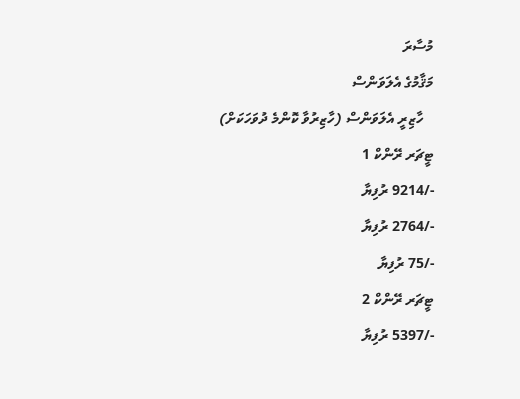މުސާރަ
މަޤާމުގެ އެލަވަންސް
   ހާޒިރީ އެލަވަންސް (ހާޒިރުވާ ކޮންމެ ދުވަހަކަށް)
ޓީޗަރ ރޭންކް 1
-/9214 ރުފިޔާ
-/2764 ރުފިޔާ
-/75 ރުފިޔާ
ޓީޗަރ ރޭންކް 2
-/5397 ރުފިޔާ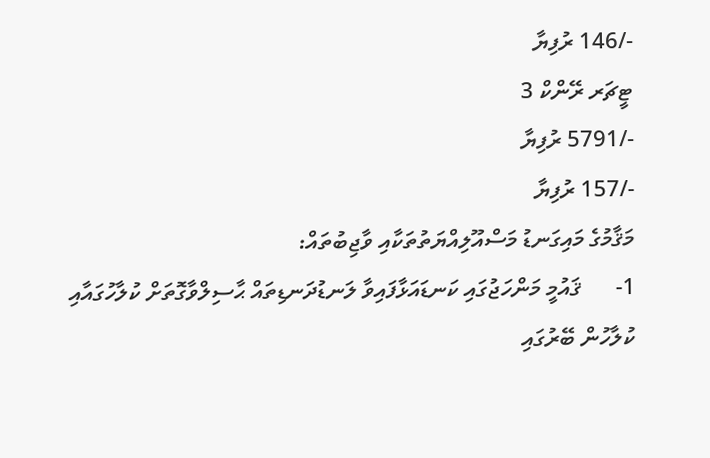-/146 ރުފިޔާ
ޓީޗަރ ރޭންކް 3
-/5791 ރުފިޔާ
-/157 ރުފިޔާ
މަޤާމުގެ މައިގަނޑު މަސްއޫލިއްޔަތުތަކާއި ވާޖިބުތައް:
1-      ޤައުމީ މަންހަޖުގައި ކަނޑައަޅާފައިވާ ލަނޑުދަނޑިތައް ޙާސިލްވާގޮތަށް ކުލާހުގައާއި ކުލާހުން ބޭރުގައި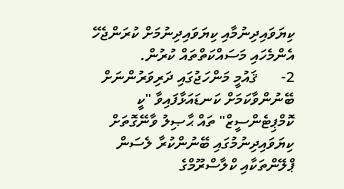ކިޔަވައިދިނުމާއި ކިޔަވައިދިނުމަށް ކުރަންޖެހޭ އެންމެހައި މަސައްކަތްތައް ކުރުން.
2-      ޤައުމީ މަންހަޖުގައި ދަރިވަރުންނަށް ބޭނުންވާކަމަށް ކަނޑައަޅާފައިވާ "ކީ ކޮމްޕިޓެންސީޒް" ތައް ޙާޞިލު ވާނޭގޮތަށް ކިޔަވައިދިނުމުގައި ބޭނުންކުރާ ލެސަން ޕްލޭންތަކާއި ކްލާސްރޫމްގެ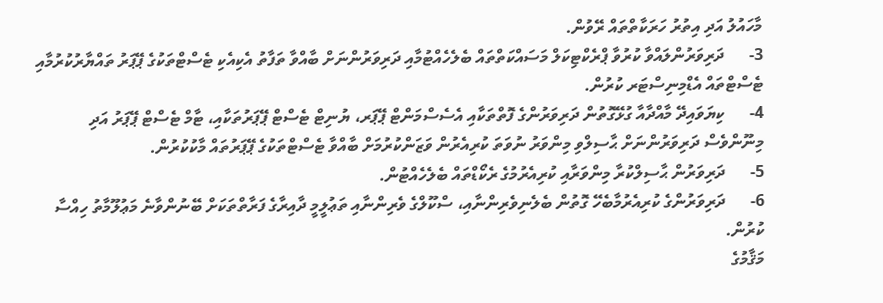މާހައުލު އަދި އިތުރު ހަރަކާތްތައް ރޭވުން.
3-      ދަރިވަރުންލައްވާ ކުރުވާ ޕްރެކްޓިކަލް މަސައްކަތްތައް ބެލެހެއްޓުމާއި ދަރިވަރުންނަށް ބާއްވާ ތަފާތު އެކިއެކި ޓެސްޓްތަކުގެ ޕޭޕަރު ތައްޔާރުކުރުމާއި ޓެސްޓްތައް އެޑްމިނިސްޓަރ ކުރުން.
4-      ކިޔަވައިދޭ މާއްދާއާ ގުޅޭގޮތުން ދަރިވަރުންގެ ފޮތްތަކާއި އެސެސްމަންޓް ޕޭޕަރ، ޔުނިޓް ޓެސްޓް ޕޭޕަރުތަކާއި، ޓާމް ޓެސްޓް ޕޭޕަރު އަދި މިނޫންވެސް ދަރިވަރުންނަށް ޙާސިލްވި މިންވަރު ނުވަތަ ކުރިއެރުން ވަޒަންކުރުމަށް ބާއްވާ ޓެސްޓްތަކުގެ ޕޭޕަރުތައް މާކުކުރުން.
5-      ދަރިވަރުން ޙާސިލްކުރާ މިންވަރާއި ކުރިއެރުމުގެ ރެކޯޑްތައް ބެލެހެއްޓުން.
6-      ދަރިވަރުންގެ ކުރިއެރުމާބެހޭ ގޮތުން ބެލެނިވެރިންނާއި، ސްކޫލްގެ ވެރިންނާއި ތަޢުލީމީ ދާއިރާގެ ފަރާތްތަކަށް ބޭނުންވާނެ މަޢުލޫމާތު ހިއްސާ ކުރުން.
މަޤާމުގެ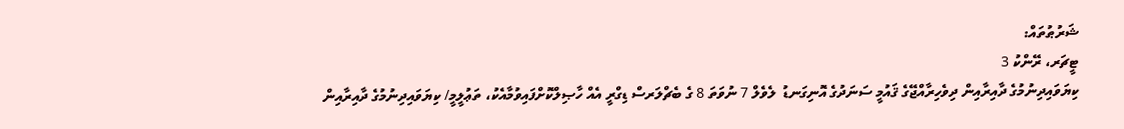ޝަރުޠުތައް:
ޓީޗަރ، ރޭންކު 3
ކިޔަވައިދިނުމުގެ ދާއިރާއިން ދިވެހިރާއްޖޭގެ ޤައުމީ ސަނަދުގެ އޮނިގަނޑު  ލެވެލް 7 ނުވަތަ 8 ގެ ބެޗްލަރސް ޑިގްރީ އެއް ހާޞިލްކޮށްފައިވުމާއެކު، ތަޢުލީމީ/ ކިޔަވައިދިނުމުގެ ދާއިރާއިން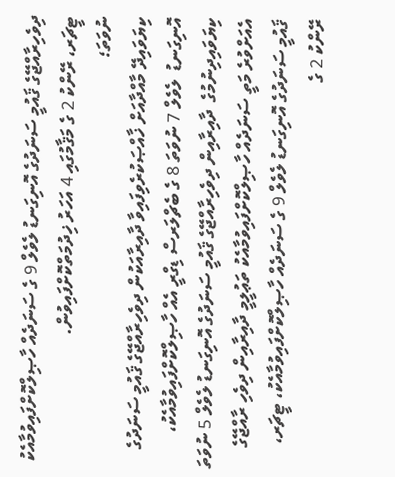ދިވެހިރާއްޖޭގެ ޤައުމީ ސަނަދުގެ އޮނިގަނޑު ލެވެލް 9 ގެ ސަނަދެއް ހާޞިލްކޮށްފައިވުމާއެކު ޓީޗަރ، ރޭންކު 2 ގެ މަޤާމުގައި 4 އަހަރު ޚިދުމަތްކޮށްފައިވުން.
ނުވަތަ؛
ކިޔަވައިދޭ މާއްދާއަށް ޚާއްޞަކުރެވިފައިވާ ދާއިރާއަކުން ދިވެހިރާއްޖޭގެ ޤައުމީ ސަނަދުގެ އޮނިގަނޑު  ލެވެލް 7 ނުވަތަ 8 ގެ ބެޗްލަރސް ޑިގްރީ އެއް ހާޞިލްކޮށްފައިވުމާއެކު، ކިޔަވައިދިނުމުގެ  ދާއިރާއިން ދިވެހިރާއްޖޭގެ ޤައުމީ ސަނަދުގެ އޮނިގަނޑު ލެވެލް 5 ނުވަތަ އެއަށްވުރެ މަތީ ސަނަދެއް ހާޞިލްކޮށްފައިވުމާއެކު ތަޢުލީމީ ދާއިރާއިން ދިވެހި ރާއްޖޭގެ ޤައުމީ ސަނަދުގެ އޮނިގަނޑު ލެވެލް 9 ގެ ސަނަދެއް ހާޞިލްކޮށްފައިވުމާއެކު، ޓީޗަރ، ރޭންކު 2 ގެ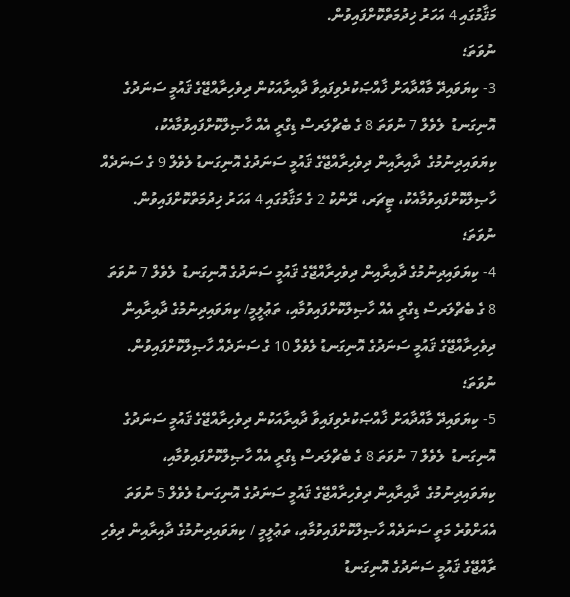މަޤާމުގައި 4 އަހަރު ޚިދުމަތްކޮށްފައިވުން.
ނުވަތަ؛
3- ކިޔަވައިދޭ މާއްދާއަށް ޚާއްޞަކުރެވިފައިވާ ދާއިރާއަކުން ދިވެހިރާއްޖޭގެ ޤައުމީ ސަނަދުގެ އޮނިގަނޑު  ލެވެލް 7 ނުވަތަ 8 ގެ ބެޗްލަރސް ޑިގްރީ އެއް ހާޞިލްކޮށްފައިވުމާއެކު، ކިޔަވައިދިނުމުގެ  ދާއިރާއިން ދިވެހިރާއްޖޭގެ ޤައުމީ ސަނަދުގެ އޮނިގަނޑު ލެވެލް 9 ގެ ސަނަދެއް ހާޞިލްކޮށްފައިވުމާއެކު، ޓީޗަރ، ރޭންކު 2 ގެ މަޤާމުގައި 4 އަހަރު ޚިދުމަތްކޮށްފައިވުން.
ނުވަތަ؛
4- ކިޔަވައިދިނުމުގެ ދާއިރާއިން ދިވެހިރާއްޖޭގެ ޤައުމީ ސަނަދުގެ އޮނިގަނޑު  ލެވެލް 7 ނުވަތަ 8 ގެ ބެޗްލަރސް ޑިގްރީ އެއް ހާޞިލްކޮށްފައިވުމާއި، ތަޢުލީމީ/ ކިޔަވައިދިނުމުގެ ދާއިރާއިން ދިވެހިރާއްޖޭގެ ޤައުމީ ސަނަދުގެ އޮނިގަނޑު ލެވެލް 10 ގެ ސަނަދެއް ހާޞިލްކޮށްފައިވުން.
ނުވަތަ؛
5- ކިޔަވައިދޭ މާއްދާއަށް ޚާއްޞަކުރެވިފައިވާ ދާއިރާއަކުން ދިވެހިރާއްޖޭގެ ޤައުމީ ސަނަދުގެ އޮނިގަނޑު  ލެވެލް 7 ނުވަތަ 8 ގެ ބެޗްލަރސް ޑިގްރީ އެއް ހާޞިލްކޮށްފައިވުމާއި، ކިޔަވައިދިނުމުގެ  ދާއިރާއިން ދިވެހިރާއްޖޭގެ ޤައުމީ ސަނަދުގެ އޮނިގަނޑު ލެވެލް 5 ނުވަތަ އެއަށްވުރެ މަތީ ސަނަދެއް ހާޞިލްކޮށްފައިވުމާއި، ތަޢުލީމީ / ކިޔަވައިދިނުމުގެ ދާއިރާއިން ދިވެހި ރާއްޖޭގެ ޤައުމީ ސަނަދުގެ އޮނިގަނޑު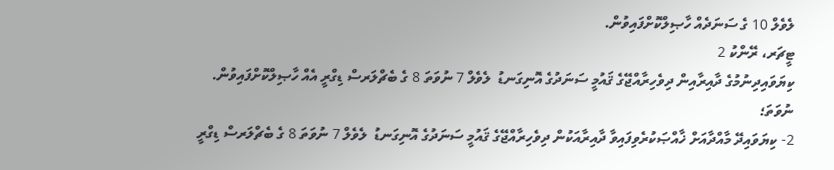ލެވެލް 10 ގެ ސަނަދެއް ހާޞިލްކޮށްފައިވުން.
ޓީޗަރ، ރޭންކު 2
ކިޔަވައިދިނުމުގެ ދާއިރާއިން ދިވެހިރާއްޖޭގެ ޤައުމީ ސަނަދުގެ އޮނިގަނޑު  ލެވެލް 7 ނުވަތަ 8 ގެ ބެޗްލަރސް ޑިގްރީ އެއް ހާޞިލްކޮށްފައިވުން.
ނުވަތަ؛
2- ކިޔަވައިދޭ މާއްދާއަށް ޚާއްޞަކުރެވިފައިވާ ދާއިރާއަކުން ދިވެހިރާއްޖޭގެ ޤައުމީ ސަނަދުގެ އޮނިގަނޑު  ލެވެލް 7 ނުވަތަ 8 ގެ ބެޗްލަރސް ޑިގްރީ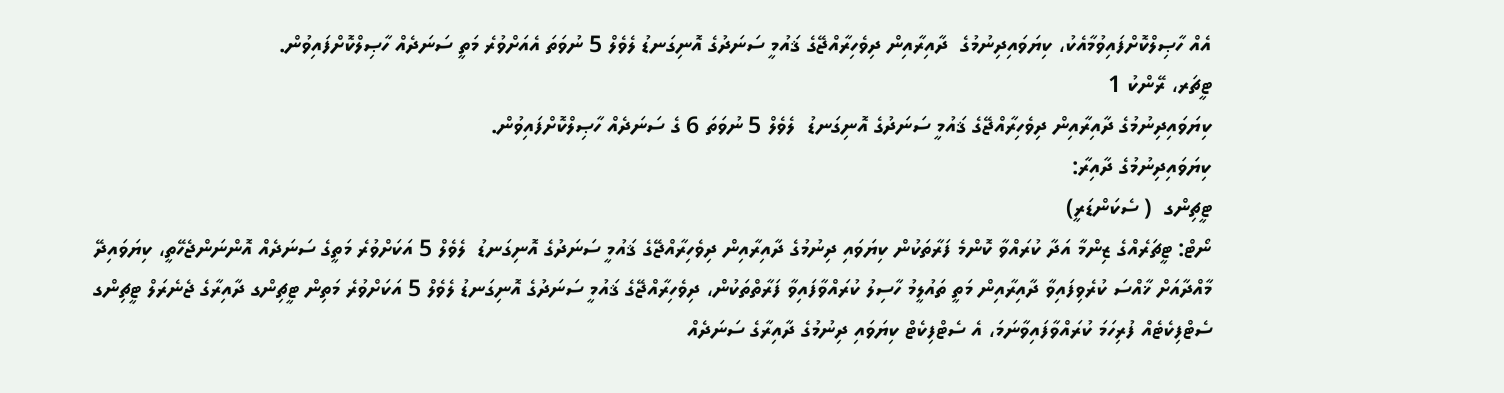އެއް ހާޞިލްކޮށްފައިވުމާއެކު، ކިޔަވައިދިނުމުގެ  ދާއިރާއިން ދިވެހިރާއްޖޭގެ ޤައުމީ ސަނަދުގެ އޮނިގަނޑު ލެވެލް 5 ނުވަތަ އެއަށްވުރެ މަތީ ސަނަދެއް ހާޞިލްކޮށްފައިވުން.
ޓީޗަރ، ރޭންކު 1
ކިޔަވައިދިނުމުގެ ދާއިރާއިން ދިވެހިރާއްޖޭގެ ޤައުމީ ސަނަދުގެ އޮނިގަނޑު  ލެވެލް 5 ނުވަތަ 6 ގެ ސަނަދެއް ހާޞިލްކޮށްފައިވުން.
ކިޔަވައިދިނުމުގެ ދާއިރާ:
ޓީޗިންގ  ( ސެކަންޑަރީ)
ނޯޓް: ޓީޗަރެއްގެ ޒިންމާ އަދާ ކުރައްވާ ކޮންމެ ފަރާތަކުން ކިޔަވައި ދިނުމުގެ ދާއިރާއިން ދިވެހިރާއްޖޭގެ ޤައުމީ ސަނަދުގެ އޮނިގަނޑު  ލެވެލް 5 އަކަށްވުރެ މަތީގެ ސަނަދެއް އޮންނަންޖެހޭތީ، ކިޔަވައިދޭ މާއްދާއަށް ޚާއްސަ ކުރެވިފައިވާ ދާއިރާއިން މަތީ ތައުލީމު ހާސިލު ކުރައްވާފައިވާ ފަރާތްތަކުން، ދިވެހިރާއްޖޭގެ ޤައުމީ ސަނަދުގެ އޮނިގަނޑު ލެވެލް 5 އަކަށްވުރެ މަތިން ޓީޗިންގ ދާއިރާގެ ޖެނެރަލް ޓީޗިންގ ސެޓްފިކެޓެއް ފުރިހަމަ ކުރައްވާފައިވާނަމަ، އެ ސެޓްފިކެޓް ކިޔަވައި ދިނުމުގެ ދާއިރާގެ ސަނަދެއް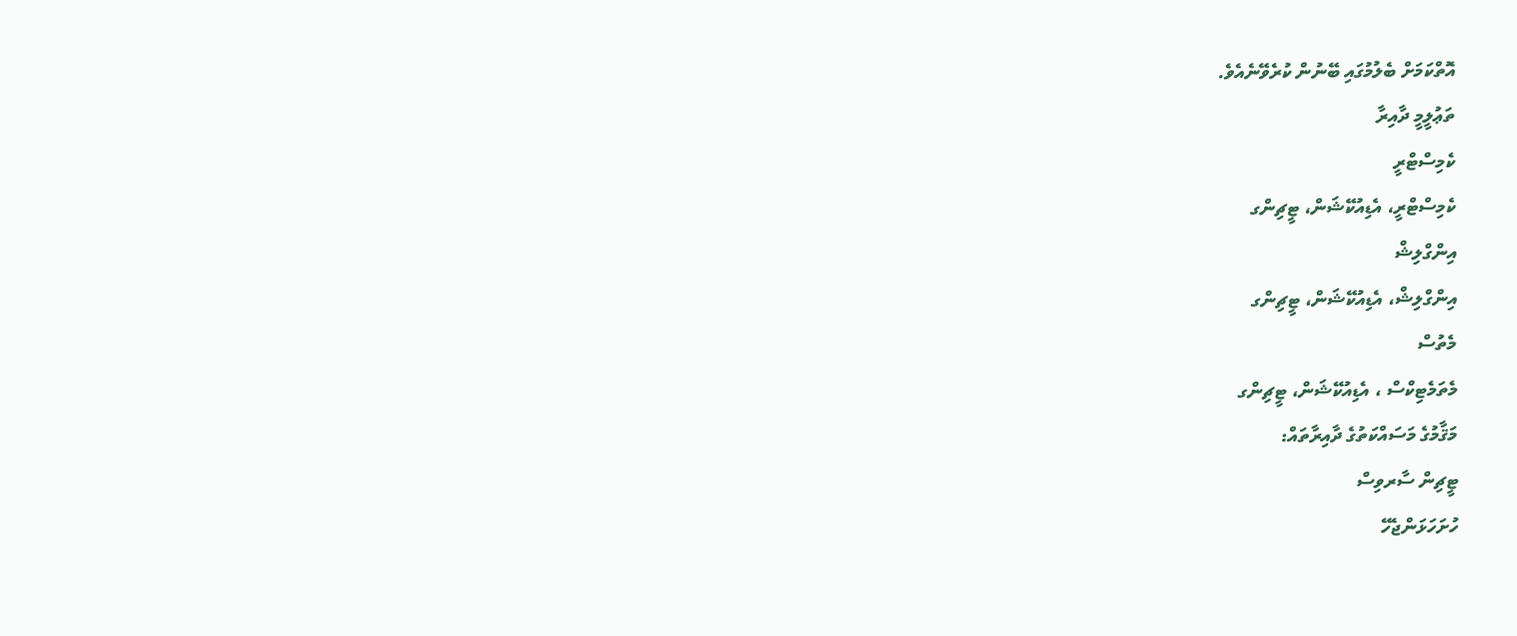އޮތްކަމަށް ބެލުމުގައި ބޭނުން ކުރެވޭނެއެވެ.
ތަޢުލީމީ ދާއިރާ
ކެމިސްޓްރީ
ކެމިސްޓްރީ، އެޑިއުކޭޝަން، ޓީޗިންގ
އިންގްލިޝް
އިންގްލިޝް، އެޑިއުކޭޝަން، ޓީޗިންގ
މެތުސް
މެތަމެޓިކްސް ، އެޑިއުކޭޝަން، ޓީޗިންގ
މަޤާމުގެ މަސައްކަތުގެ ދާއިރާތައް:
ޓީޗިން ސާރވިސް
ހުށަހަޅަންޖެހޭ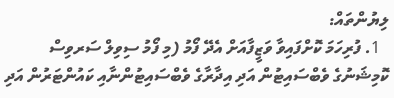ލިޔުންތައް:
  1. ފުރިހަމަ ކޮށްފައިވާ ވަޒީފާއަށް އެދޭ ފޯމު (މި ފޯމު ސިވިލް ސަރވިސް ކޮމިޝަނުގެ ވެބްސައިޓުން އަދި އިދާރާގެ ވެބްސައިޓުންނާއި ކައުންޓަރުން އަދި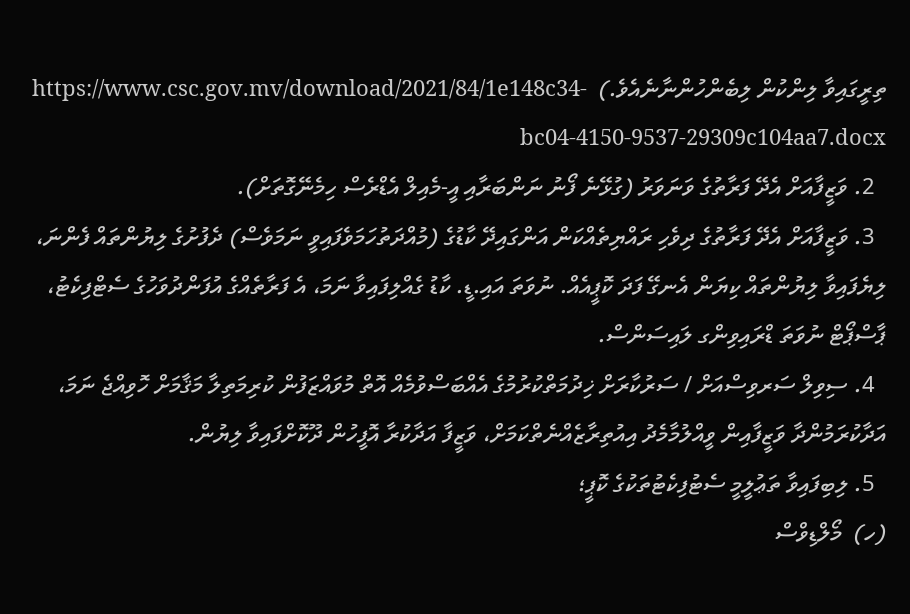ތިރީގައިވާ ލިންކުން ލިބެންހުންނާނެއެވެ.)  https://www.csc.gov.mv/download/2021/84/1e148c34-bc04-4150-9537-29309c104aa7.docx
  2. ވަޒީފާއަށް އެދޭ ފަރާތުގެ ވަނަވަރު (ގުޅޭނެ ފޯނު ނަންބަރާއި އީ-މެއިލް އެޑްރެސް ހިމެނޭގޮތަށް).
  3. ވަޒީފާއަށް އެދޭ ފަރާތުގެ ދިވެހި ރައްޔިތެއްކަން އަންގައިދޭ ކާޑުގެ (މުއްދަތުހަމަވެފައިވީ ނަމަވެސް) ދެފުށުގެ ލިޔުންތައް ފެންނަ، ލިޔެފައިވާ ލިޔުންތައް ކިޔަން އެނގޭ ފަދަ ކޮޕީއެއް. ނުވަތަ އައި.ޑީ. ކާޑު ގެއްލިފައިވާ ނަމަ، އެ ފަރާތެއްގެ އުފަންދުވަހުގެ ސެޓްފިކެޓު، ޕާސްޕޯޓް ނުވަތަ ޑްރައިވިންގ ލައިސަންސް.
  4. ސިވިލް ސަރވިސްއަށް / ސަރުކާރަށް ޚިދުމަތްކުރުމުގެ އެއްބަސްވުމެއް އޮތް މުވައްޒަފުން ކުރިމަތިލާ މަޤާމަށް ހޮވިއްޖެ ނަމަ، އަދާކުރަމުންދާ ވަޒީފާއިން ވީއްލުމާމެދު އިއުތިރާޒެއްނެތްކަމަށް، ވަޒީފާ އަދާކުރާ އޮފީހުން ދޫކޮށްފައިވާ ލިޔުން.
  5. ލިބިފައިވާ ތަޢުލީމީ ސެޓުފިކެޓުތަކުގެ ކޮޕީ؛
(ހ)  މޯލްޑިވްސް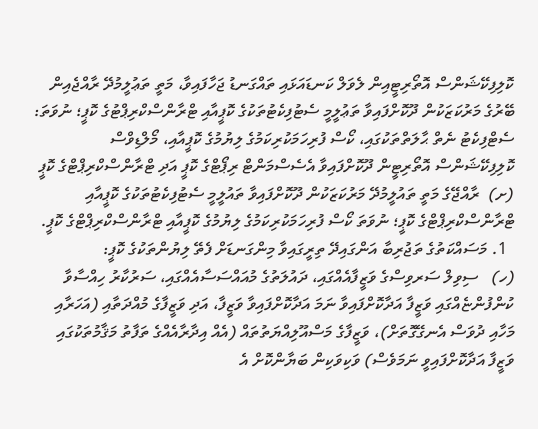ކޮލިފިކޭޝަންސް އޮތޯރިޓީއިން ލެވަލް ކަނޑައަޅައި ތައްގަނޑު ޖަހާފައިވާ، މަތީ ތަޢުލީމުދޭ ރާއްޖެއިން ބޭރުގެ މަރުކަޒަކުން ދޫކޮށްފައިވާ ތަޢުލީމީ ސެޓުފިކެޓުތަކުގެ ކޮޕީއާއި ޓްރާންސްކްރިޕްޓުގެ ކޮޕީ؛ ނުވަތަ: ސެޓްފިކެޓު ނެތް ޙާލަތްތަކުގައި، ކޯސް ފުރިހަމަކުރިކަމުގެ ލިޔުމުގެ ކޮޕީއާއި، މޯލްޑިވްސް ކޮލިފިކޭޝަންސް އޮތޯރިޓީން ދޫކޮށްފައިވާ އެސެސްމަންޓް ރިޕޯޓްގެ ކޮޕީ އަދި ޓްރާންސްކްރިޕްޓްގެ ކޮޕީ
(ށ)  ރާއްޖޭގެ މަތީ ތައުލީމުދޭ މަރުކަޒަކުން ދޫކޮށްފައިވާ ތައުލީމީ ސެޓުފިކެޓުތަކުގެ ކޮޕީއާއި ޓްރާންސްކްރިޕްޓްގެ ކޮޕީ؛ ނުވަތަ ކޯސް ފުރިހަމަކުރިކަމުގެ ލިޔުމުގެ ކޮޕީއާއި ޓްރާންސްކްރިޕްޓްގެ ކޮޕީ.
  1. މަސައްކަތުގެ ތަޖުރިބާ އަންގައިދޭ ތިރީގައިވާ މިންގަނޑަށް ފެތޭ ލިޔުންތަކުގެ ކޮޕީ:
(ހ)   ސިވިލް ސަރވިސްގެ ވަޒީފާއެއްގައި، ދައުލަތުގެ މުއައްސަސާއެއްގައި، ސަރުކާރު ހިއްސާވާ ކުންފުންޏެއްގައި ވަޒީފާ އަދާކޮށްފައިވާ ނަމަ އަދާކޮށްފައިވާ ވަޒީފާ، އަދި ވަޒީފާގެ މުއްދަތާއި (އަހަރާއި މަހާއި ދުވަސް އެނގޭގޮތަށް)، ވަޒީފާގެ މަސްއޫލިއްޔަތުތައް (އެއް އިދާރާއެއްގެ ތަފާތު މަޤާމުތަކުގައި ވަޒީފާ އަދާކޮށްފައިވީ ނަމަވެސް) ވަކިވަކިން ބަޔާންކޮށް އެ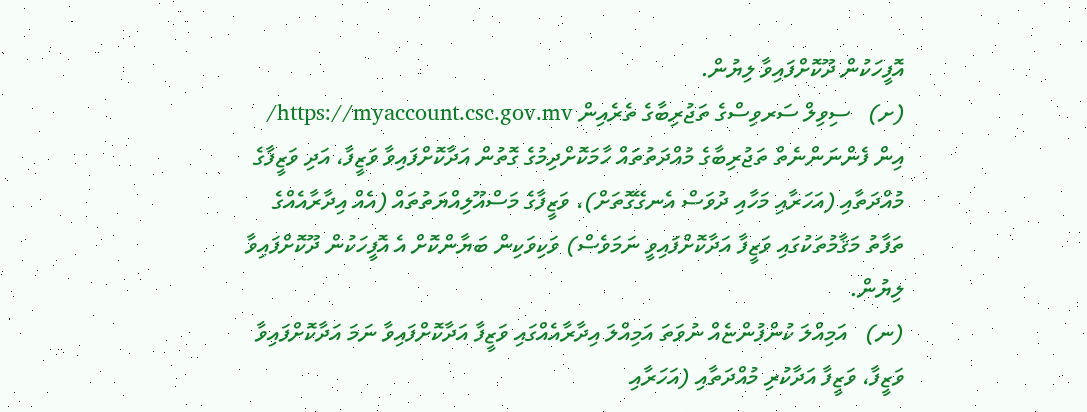އޮފީހަކުން ދޫކޮށްފައިވާ ލިޔުން.
(ށ)   ސިވިލް ސަރވިސްގެ ތަޖުރިބާގެ ތެރެއިން https://myaccount.csc.gov.mv/ އިން ފެންނަންނެތް ތަޖުރިބާގެ މުއްދަތުތައް ހާމަކޮށްދިމުގެ ގޮތުން އަދާކޮށްފައިވާ ވަޒީފާ، އަދި ވަޒީފާގެ މުއްދަތާއި (އަހަރާއި މަހާއި ދުވަސް އެނގޭގޮތަށް)، ވަޒީފާގެ މަސްއޫލިއްޔަތުތައް (އެއް އިދާރާއެއްގެ ތަފާތު މަޤާމުތަކުގައި ވަޒީފާ އަދާކޮށްފައިވީ ނަމަވެސް) ވަކިވަކިން ބަޔާންކޮށް އެ އޮފީހަކުން ދޫކޮށްފައިވާ ލިޔުން.
(ނ)   އަމިއްލަ ކުންފުންޏެއް ނުވަތަ އަމިއްލަ އިދާރާއެއްގައި ވަޒީފާ އަދާކޮށްފައިވާ ނަމަ އަދާކޮށްފައިވާ ވަޒީފާ، ވަޒީފާ އަދާކުރި މުއްދަތާއި (އަހަރާއި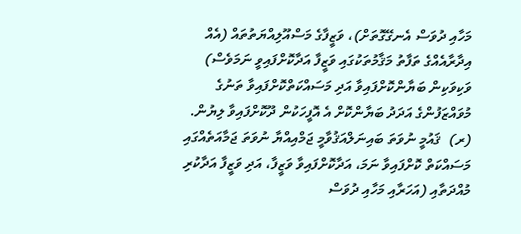މަހާއި ދުވަސް އެނގޭގޮތަށް)، ވަޒީފާގެ މަސްއޫލިއްޔަތުތައް (އެއް އިދާރާއެއްގެ ތަފާތު މަޤާމުތަކުގައި ވަޒީފާ އަދާކޮށްފައިވީ ނަމަވެސް) ވަކިވަކިން ބަޔާންކޮށްފައިވާ އަދި މަސައްކަތްކޮށްފައިވާ ތަނުގެ މުވައްޒަފުންގެ އަދަދު ބަޔާންކޮށް އެ އޮފީހަކުން ދޫކޮށްފައިވާ ލިޔުން.
(ރ)  ޤައުމީ ނުވަތަ ބައިނަލްއަޤުވާމީ ޖަމްއިއްޔާ ނުވަތަ ޖަމާއަތެއްގައި މަސައްކަތް ކޮށްފައިވާ ނަމަ، އަދާކޮށްފައިވާ ވަޒީފާ، އަދި ވަޒީފާ އަދާކުރި މުއްދަތާއި (އަހަރާއި މަހާއި ދުވަސް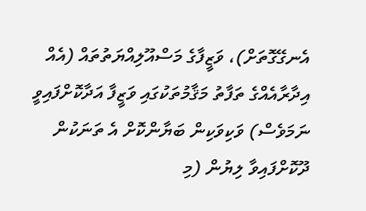އެނގޭގޮތަށް)، ވަޒީފާގެ މަސްއޫލިއްޔަތުތައް (އެއް އިދާރާއެއްގެ ތަފާތު މަޤާމުތަކުގައި ވަޒީފާ އަދާކޮށްފައިވީ ނަމަވެސް) ވަކިވަކިން ބަޔާންކޮށް އެ ތަނަކުން ދޫކޮށްފައިވާ ލިޔުން (މި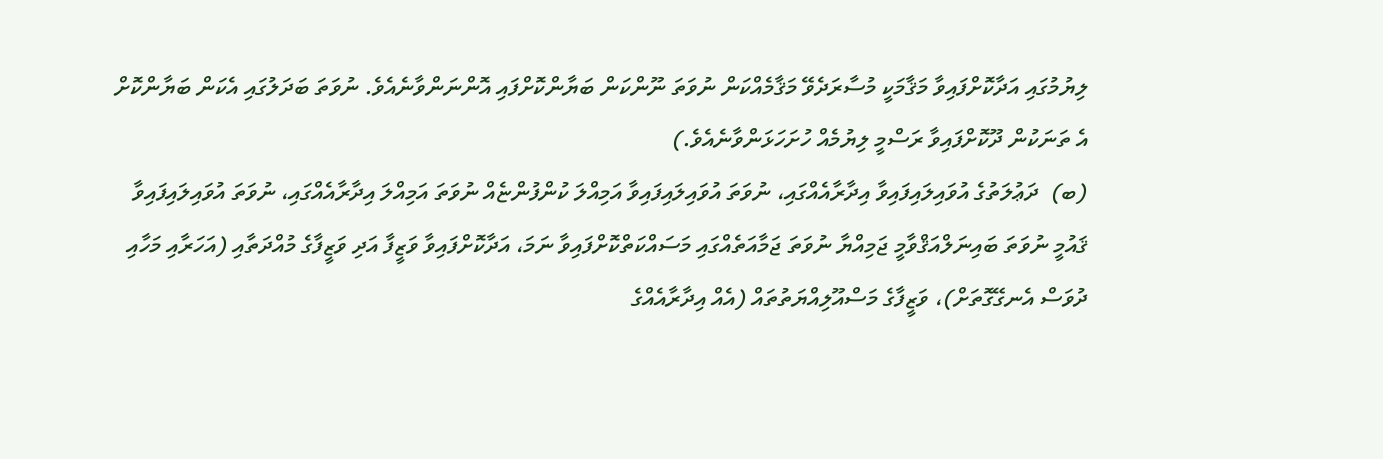ލިޔުމުގައި އަދާކޮށްފައިވާ މަޤާމަކީ މުސާރަދެވޭ މަޤާމެއްކަން ނުވަތަ ނޫންކަން ބަޔާންކޮށްފައި އޮންނަންވާނެއެވެ. ނުވަތަ ބަދަލުގައި އެކަން ބަޔާންކޮށް އެ ތަނަކުން ދޫކޮށްފައިވާ ރަސްމީ ލިޔުމެއް ހުށަހަޅަންވާނެއެވެ.)
(ބ)  ދަޢުލަތުގެ އުވައިލައިފައިވާ އިދާރާއެއްގައި، ނުވަތަ އުވައިލައިފައިވާ އަމިއްލަ ކުންފުންޏެއް ނުވަތަ އަމިއްލަ އިދާރާއެއްގައި، ނުވަތަ އުވައިލައިފައިވާ ޤައުމީ ނުވަތަ ބައިނަލްއަޤްވާމީ ޖަމިއްޔާ ނުވަތަ ޖަމާއަތެއްގައި މަސައްކަތްކޮށްފައިވާ ނަމަ، އަދާކޮށްފައިވާ ވަޒީފާ އަދި ވަޒީފާގެ މުއްދަތާއި (އަހަރާއި މަހާއި ދުވަސް އެނގޭގޮތަށް)، ވަޒީފާގެ މަސްއޫލިއްޔަތުތައް (އެއް އިދާރާއެއްގެ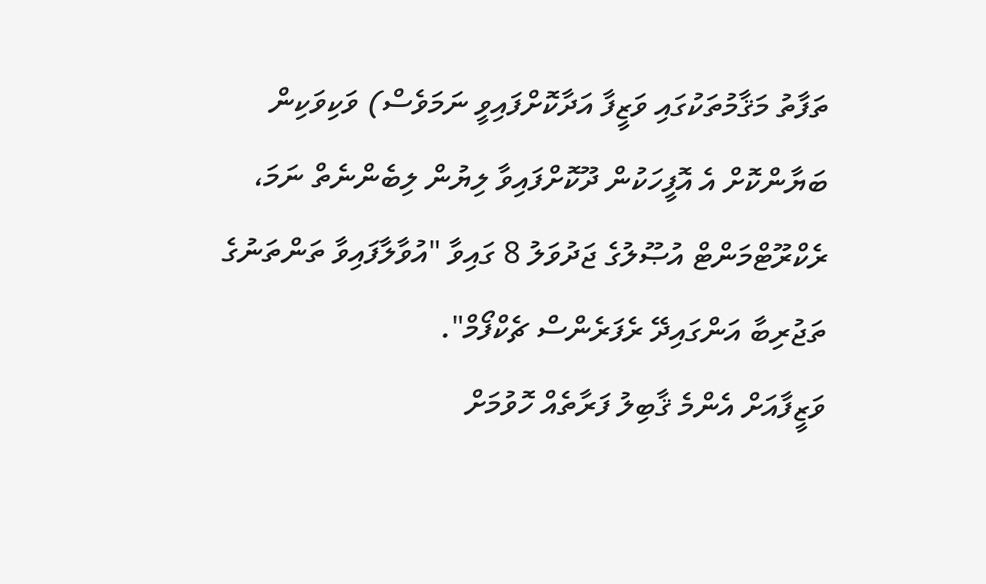ތަފާތު މަޤާމުތަކުގައި ވަޒީފާ އަދާކޮށްފައިވީ ނަމަވެސް) ވަކިވަކިން ބަޔާންކޮށް އެ އޮފީހަކުން ދޫކޮށްފައިވާ ލިޔުން ލިބެންނެތް ނަމަ، ރެކްރޫޓްމަންޓް އުޞޫލުގެ ޖަދުވަލު 8 ގައިވާ "އުވާލާފައިވާ ތަންތަނުގެ ތަޖުރިބާ އަންގައިދޭ ރެފަރެންސް ޗެކްފޯމް".
ވަޒީފާއަށް އެންމެ ޤާބިލު ފަރާތެއް ހޮވުމަށް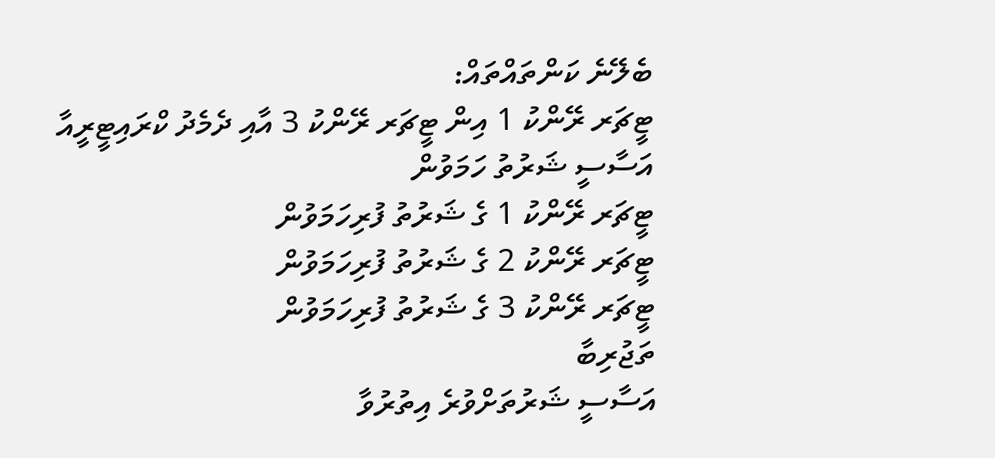ބެލޭނެ ކަންތައްތައް:
ޓީޗަރ ރޭންކު 1 އިން ޓީޗަރ ރޭންކު 3 އާއި ދެމެދު ކްރައިޓީރީއާ
އަސާސީ ޝަރުތު ހަމަވުން
ޓީޗަރ ރޭންކު 1 ގެ ޝަރުތު ފުރިހަމަވުން
ޓީޗަރ ރޭންކު 2 ގެ ޝަރުތު ފުރިހަމަވުން
ޓީޗަރ ރޭންކު 3 ގެ ޝަރުތު ފުރިހަމަވުން
ތަޖުރިބާ
އަސާސީ ޝަރުތަށްވުރެ އިތުރުވާ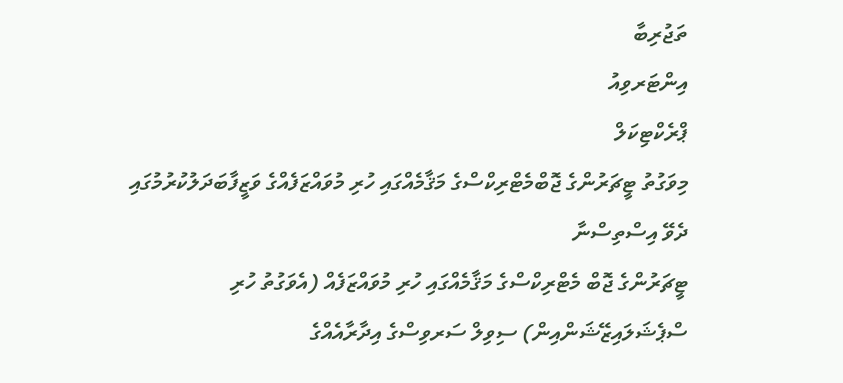ތަޖުރިބާ
އިންޓަރވިއު
ޕްރެކްޓިކަލް
މިވަގުތު ޓީޗަރުންގެ ޖޮބްމެޓްރިކްސްގެ މަޤާމެއްގައި ހުރި މުވައްޒަފެއްގެ ވަޒީފާބަދަލުކުރުމުގައި ދެވޭ އިސްތިސްނާ
ޓީޗަރުންގެ ޖޮބް މެޓްރިކްސްގެ މަޤާމެއްގައި ހުރި މުވައްޒަފެއް (އެވަގުތު ހުރި ސްޕެޝަލައިޒޭޝަންއިން) ސިވިލް ސަރވިސްގެ އިދާރާއެއްގެ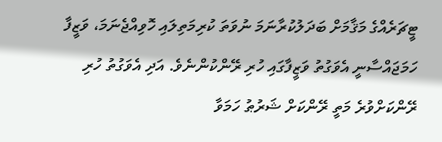ޓީޗަރެއްގެ މަޤާމަށް ބަދަލުކުރާނަމަ ނުވަތަ ކުރިމަތިލައި ހޮވިއްޖެނަމަ، ވަޒީފާ ހަމަޖައްސާނީ އެވަގުތު ވަޒީފާގައި ހުރި ރޭންކުންނެވެ. އަދި އެވަގުތު ހުރި ރޭންކަށްވުރެ މަތީ ރޭންކަށް ޝަރުޠު ހަމަވާ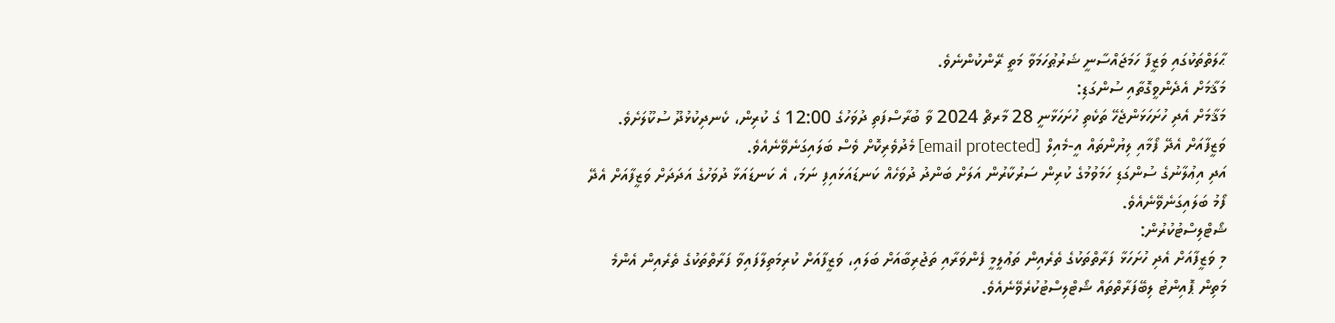ޙާލަތްތަކުގައި ވަޒީފާ ހަމަޖައްސާނީ ޝަރުޠުހަމަވާ މަތީ ރޭންކުންނެވެ.
މަޤާމަށް އެދެންވީގޮތާއި ސުންގަޑި:
މަޤާމަށް އެދި ހުށަހަޅަންޖެހޭ ތަކެތި ހުށަހަޅާނީ 28 މާރޗް 2024 ވާ ބުރާސްފަތި ދުވަހުގެ 12:00 ގެ ކުރިން، ކެނދިކުޅުދޫ ސުކޫލަށެވެ. ވަޒީފާއަށް އެދޭ ފޯމާއި ލިޔުންތައް އީ-މެއިލް [email protected] މެދުވެރިކޮށް ވެސް ބަލައިގަނެވޭނެއެވެ.
އަދި އިޢުލާނުގެ ސުންގަޑި ހަމަވުމުގެ ކުރިން ސަރުކާރުން އަލަށް ބަންދު ދުވަހެއް ކަނޑައަޅައިފި ނަމަ، އެ ކަނޑައަޅާ ދުވަހުގެ އަދަދަށް ވަޒީފާއަށް އެދޭ ފޯމު ބަލައިގަނެވޭނެއެވެ.
ޝޯޓްލިސްޓުކުރުން:
މި ވަޒީފާއަށް އެދި ހުށަހަޅާ ފަރާތްތަކުގެ ތެރެއިން ތަޢުލީމީ ފެންވަރާއި ތަޖުރިބާއަށް ބަލައި، ވަޒީފާއަށް ކުރިމަތިލާފައިވާ ފަރާތްތަކުގެ ތެރެއިން އެންމެ މަތިން ޕޮއިންޓު ލިބޭފަރާތްތައް ޝޯޓްލިސްޓުކުރެވޭނެއެވެ.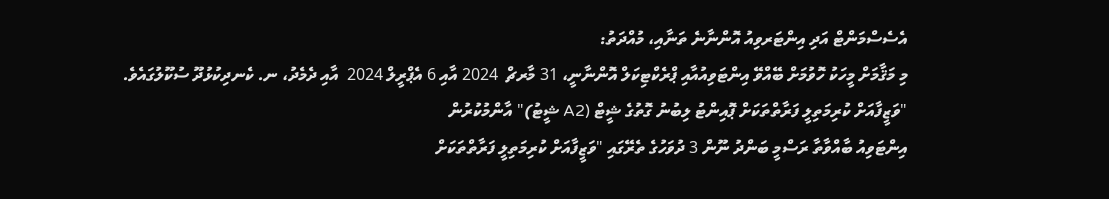އެސެސްމަންޓް އަދި އިންޓަރވިއު އޮންނާނެ ތަނާއި، މުއްދަތު:
މި މަޤާމަށް މީހަކު ހޮވުމަށް ބޭއްވޭ އިންޓަވިއުއާއި ޕްރެކްޓިކަލް އޮންނާނީ، 31 މާރޗް  2024 އާއި 6 އެޕްރީލް 2024  އާއި ދެމެދު، ނ. ކެނދިކުޅުދޫ ސުކޫލުގައެވެ.
"ވަޒީފާއަށް ކުރިމަތިލީ ފަރާތްތަކަށް ޕޮއިންޓު ލިބުނު ގޮތުގެ ޝީޓް (A2 ޝީޓު)" އާންމުކުރުން
އިންޓަވިއު ބާއްވާތާ ރަސްމީ ބަންދު ނޫން 3 ދުވަހުގެ ތެރޭގައި "ވަޒީފާއަށް ކުރިމަތިލީ ފަރާތްތަކަށް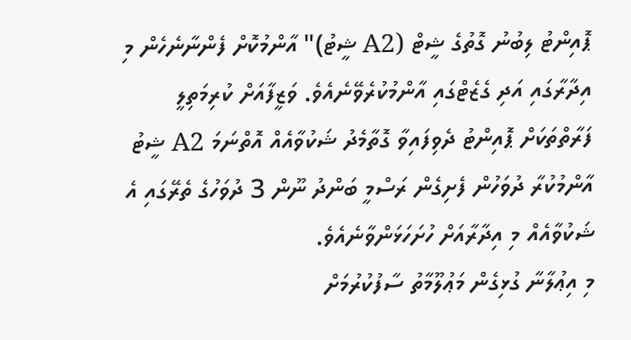ޕޮއިންޓު ލިބުނު ގޮތުގެ ޝީޓް (A2 ޝީޓު)" އާންމުކޮށް ފެންނާނެހެން މި އިދާރާގައި އަދި ގެޒެޓްގައި އާންމުކުރެވޭނެއެވެ. ވަޒީފާއަށް ކުރިމަތިލީ ފަރާތްތަކަށް ޕޮއިންޓު ދެވިފައިވާ ގޮތާމެދު ޝަކުވާއެއް އޮތްނަމަ A2 ޝީޓު އާންމުކުރާ ދުވަހުން ފެށިގެން ރަސްމީ ބަންދު ނޫން 3 ދުވަހުގެ ތެރޭގައި އެ ޝަކުވާއެއް މި އިދާރާއަށް ހުށަހަޅަންވާނެއެވެ.
މި އިޢުލާނާ ގުޅިގެން މަޢުލޫމާތު ސާފުކުރުމަށް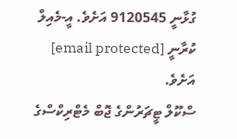ގުޅާނީ 9120545 އަށެވެ. އީ-މެއިލް ކުރާނީ [email protected] އަށެވެ.
ސްކޫލް ޓީޗަރުންގެ ޖޮބް މެޓްރިކްސްގެ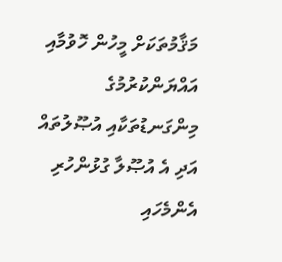މަޤާމުތަކަށް މީހުން ހޮވުމާއި އައްޔަންކުރުމުގެ މިންގަނޑުތަކާއި އުޞޫލުތައް އަދި އެ އުޞޫލާ ގުޅުންހުރި އެންމެހައި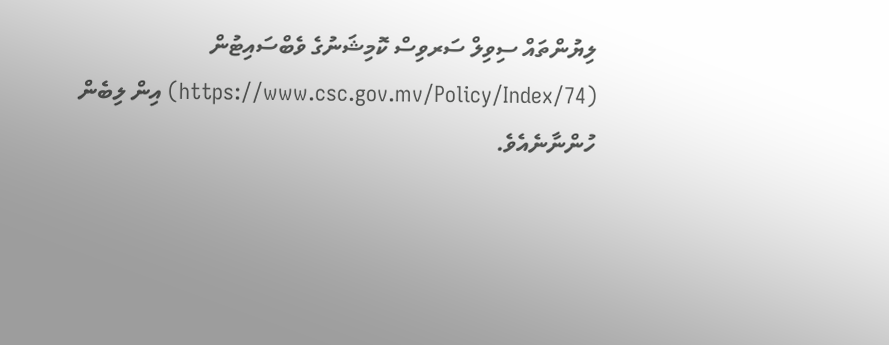ލިޔުންތައް ސިވިލް ސަރވިސް ކޮމިޝަނުގެ ވެބްސައިޓުން (https://www.csc.gov.mv/Policy/Index/74) އިން ލިބެން ހުންނާނެއެވެ.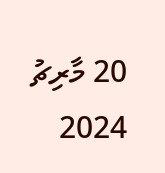20 މާރިޗު 2024